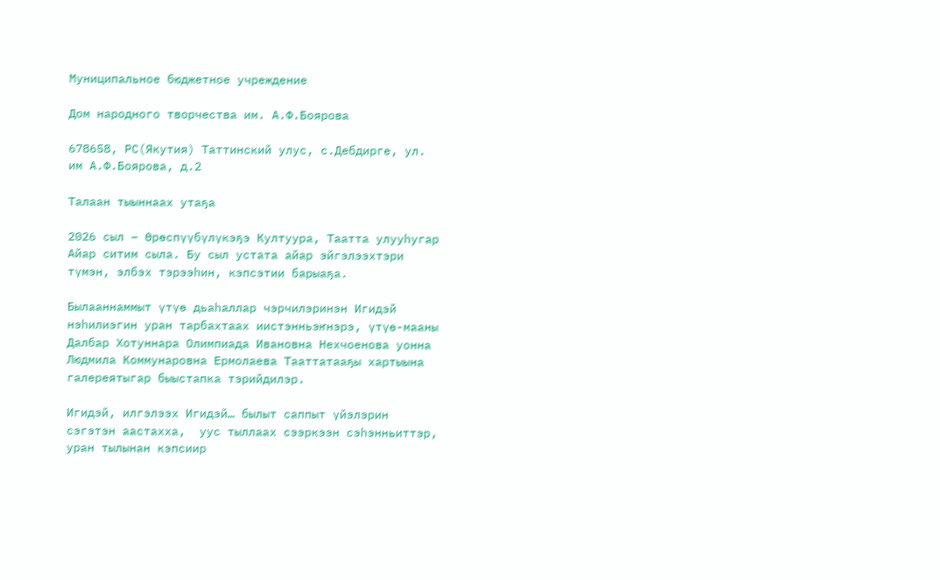Муниципальное бюджетное учреждение

Дом народного творчества им. А.Ф.Боярова

678658, РС(Якутия) Таттинский улус, с.Дебдирге, ул. им А.Ф.Боярова, д.2

Талаан тыыннаах утаҕа

2026 сыл – Өрөспүүбүлүкэҕэ Култуура, Таатта улууһугар Айар ситим сыла. Бу сыл устата айар эйгэлээхтэри түмэн, элбэх тэрээһин, кэпсэтии барыаҕа.

Былааннаммыт үтүө дьаһаллар чэрчилэринэн Игидэй нэһилиэгин уран тарбахтаах иистэнньэҥнэрэ, үтүө-мааны Далбар Хотуннара Олимпиада Ивановна Нехчоенова уонна Людмила Коммунаровна Ермолаева Тааттатааҕы хартыына галереятыгар быыстапка тэрийдилэр.

Игидэй, илгэлээх Игидэй… былыт саппыт үйэлэрин сэгэтэн аастахха,  уус тыллаах сээркээн сэһэнньиттэр, уран тылынан кэпсиир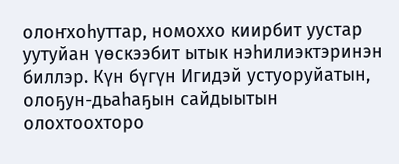олоҥхоһуттар, номоххо киирбит уустар уутуйан үөскээбит ытык нэһилиэктэринэн биллэр. Күн бүгүн Игидэй устуоруйатын, олоҕун-дьаһаҕын сайдыытын олохтоохторо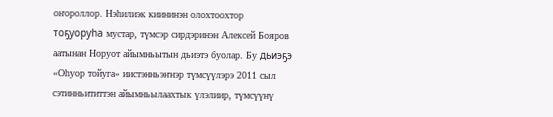оҥороллор. Нэһилиэк киининэн олохтоохтор тоҕуоруһа мустар, түмсэр сирдэринэн Алексей Бояров аатынан Норуот айымньытын дьиэтэ буолар. Бу дьиэҕэ «Оһуор тойуга» иистэнньэҥнэр түмсүүлэрэ 2011 сыл сэтинньититтэн айымньылаахтык үлэлиир, түмсүүнү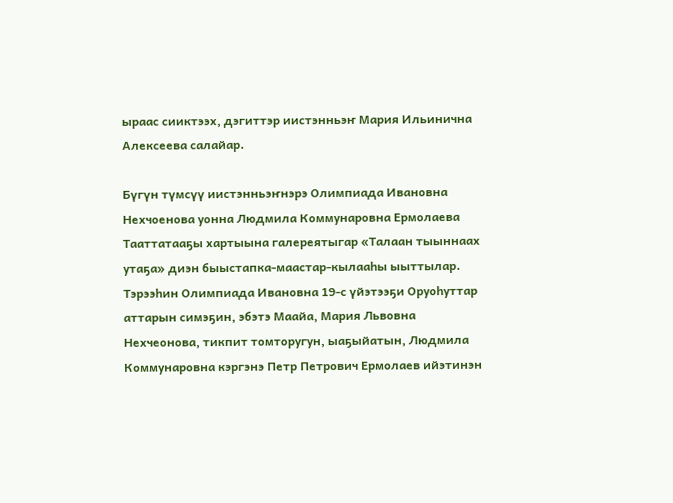ыраас сииктээх, дэгиттэр иистэнньэҥ Мария Ильинична Алексеева салайар.

Бүгүн түмсүү иистэнньэҥнэрэ Олимпиада Ивановна Нехчоенова уонна Людмила Коммунаровна Ермолаева Тааттатааҕы хартыына галереятыгар «Талаан тыыннаах утаҕа» диэн быыстапка-маастар-кылааһы ыыттылар. Тэрээһин Олимпиада Ивановна 19-с үйэтээҕи Оруоһуттар аттарын симэҕин, эбэтэ Маайа, Мария Львовна Нехчеонова, тикпит томторугун, ыаҕыйатын, Людмила Коммунаровна кэргэнэ Петр Петрович Ермолаев ийэтинэн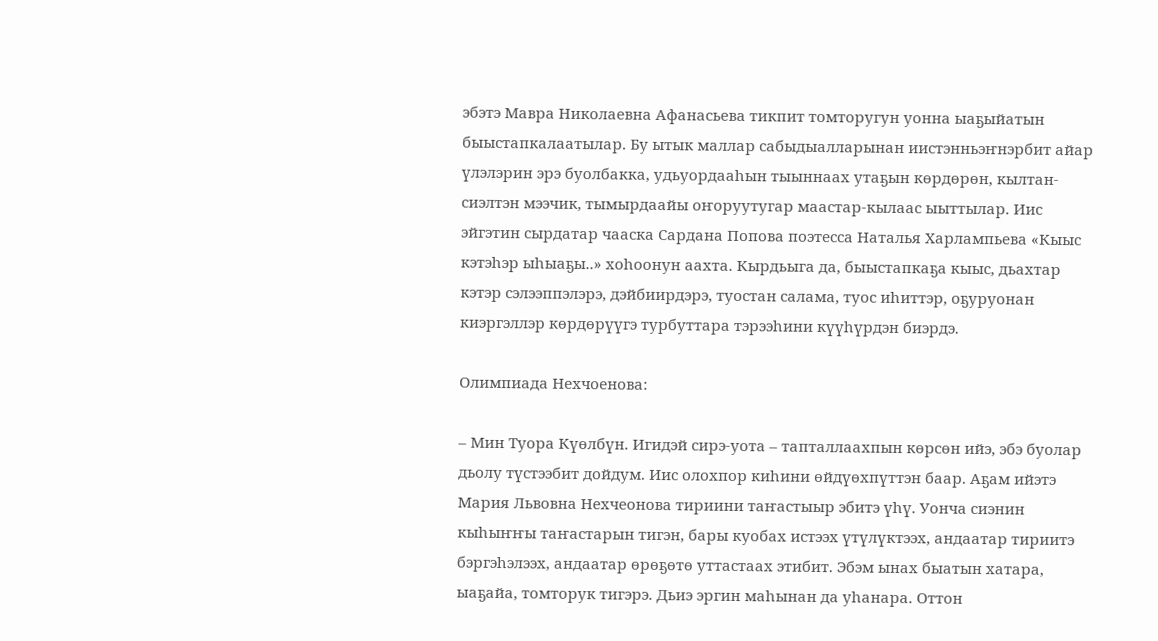эбэтэ Мавра Николаевна Афанасьева тикпит томторугун уонна ыаҕыйатын быыстапкалаатылар. Бу ытык маллар сабыдыалларынан иистэнньэҥнэрбит айар үлэлэрин эрэ буолбакка, удьуордааһын тыыннаах утаҕын көрдөрөн, кылтан-сиэлтэн мээчик, тымырдаайы оҥоруутугар маастар-кылаас ыыттылар. Иис эйгэтин сырдатар чааска Сардана Попова поэтесса Наталья Харлампьева «Кыыс кэтэһэр ыһыаҕы..» хоһоонун аахта. Кырдьыга да, быыстапкаҕа кыыс, дьахтар кэтэр сэлээппэлэрэ, дэйбиирдэрэ, туостан салама, туос иһиттэр, оҕуруонан киэргэллэр көрдөрүүгэ турбуттара тэрээһини күүһүрдэн биэрдэ.

Олимпиада Нехчоенова:

– Мин Туора Күөлбүн. Игидэй сирэ-уота – тапталлаахпын көрсөн ийэ, эбэ буолар дьолу түстээбит дойдум. Иис олохпор киһини өйдүөхпүттэн баар. Аҕам ийэтэ Мария Львовна Нехчеонова тириини таҥастыыр эбитэ үһү. Уонча сиэнин кыһыҥҥы таҥастарын тигэн, бары куобах истээх үтүлүктээх, андаатар тириитэ бэргэһэлээх, андаатар өрөҕөтө уттастаах этибит. Эбэм ынах быатын хатара, ыаҕайа, томторук тигэрэ. Дьиэ эргин маһынан да уһанара. Оттон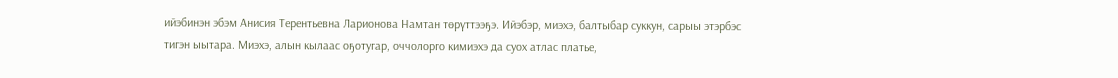ийэбинэн эбэм Анисия Терентьевна Ларионова Намтан төрүттээҕэ. Ийэбэр, миэхэ, балтыбар суккун, сарыы этэрбэс тигэн ыытара. Миэхэ, алын кылаас оҕотугар, оччолорго кимиэхэ да суох атлас платье,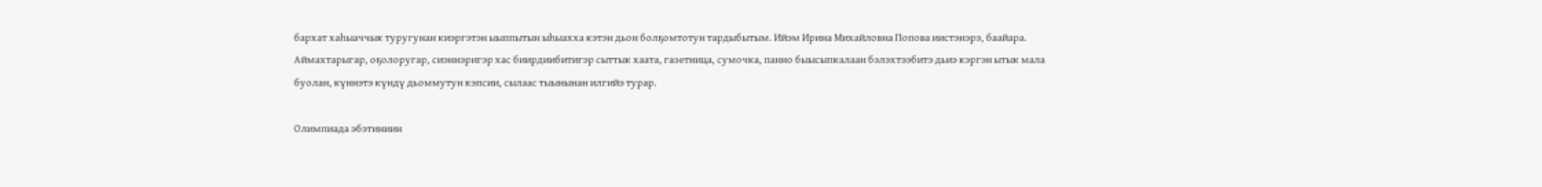бархат хаһыаччык туругунан киэргэтэн ыыппытын ыһыахха кэтэн дьон болҕомтотун тардыбытым. Ийэм Ирина Михайловна Попова иистэнэрэ, баайара. Аймахтарыгар, оҕолоругар, сиэннэригэр хас биирдиибитигэр сыттык хаата, газетница, сумочка, панно быысыпкалаан бэлэхтээбитэ дьиэ кэргэн ытык мала буолан, күннэтэ күндү дьоммутун кэпсии, сылаас тыынынан илгийэ турар.

Олимпиада эбэтиниин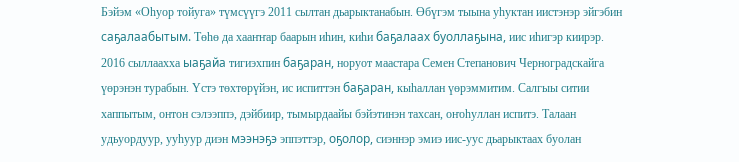Бэйэм «Оһуор тойуга» түмсүүгэ 2011 сылтан дьарыктанабын. Өбүгэм тыына уһуктан иистэнэр эйгэбин саҕалаабытым. Төһө да хааҥҥар баарын иһин, киһи баҕалаах буоллаҕына, иис иһигэр киирэр. 2016 сыллаахха ыаҕайа тигиэхпин баҕаран, норуот маастара Семен Степанович Черноградскайга үөрэнэн турабын. Үстэ төхтөрүйэн, ис испиттэн баҕаран, кыһаллан үөрэммитим. Салгыы ситии хаппытым, онтон сэлээппэ, дэйбиир, тымырдаайы бэйэтинэн тахсан, оҥоһуллан испитэ. Талаан удьуордуур, ууһуур диэн мээнэҕэ эппэттэр, оҕолор, сиэннэр эмиэ иис-уус дьарыктаах буолан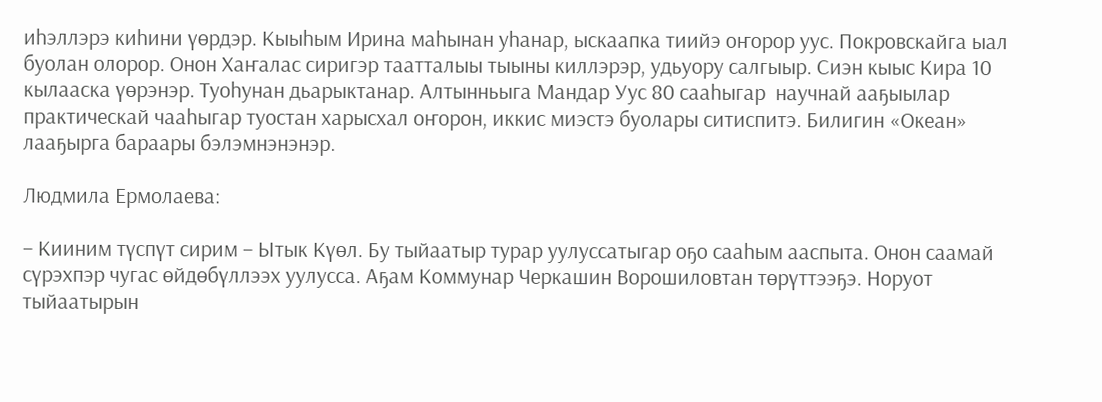иһэллэрэ киһини үөрдэр. Кыыһым Ирина маһынан уһанар, ыскаапка тиийэ оҥорор уус. Покровскайга ыал буолан олорор. Онон Хаҥалас сиригэр таатталыы тыыны киллэрэр, удьуору салгыыр. Сиэн кыыс Кира 10 кылааска үөрэнэр. Туоһунан дьарыктанар. Алтынньыга Мандар Уус 80 сааһыгар  научнай ааҕыылар практическай чааһыгар туостан харысхал оҥорон, иккис миэстэ буолары ситиспитэ. Билигин «Океан» лааҕырга бараары бэлэмнэнэнэр.

Людмила Ермолаева:

– Кииним түспүт сирим – Ытык Күөл. Бу тыйаатыр турар уулуссатыгар оҕо сааһым ааспыта. Онон саамай сүрэхпэр чугас өйдөбүллээх уулусса. Аҕам Коммунар Черкашин Ворошиловтан төрүттээҕэ. Норуот тыйаатырын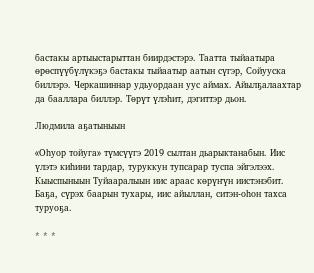бастакы артыыстарыттан биирдэстэрэ. Таатта тыйаатыра өрөспүүбүлүкэҕэ бастакы тыйаатыр аатын сүгэр, Сойууска биллэрэ. Черкашиннар удьуордаан уус аймах. Айылҕалаахтар да бааллара биллэр. Төрүт үлэһит, дэгиттэр дьон.

Людмила аҕатыныын

«Оһуор тойуга» түмсүүгэ 2019 сылтан дьарыктанабын. Иис үлэтэ киһини тардар, туруккун тупсарар туспа эйгэлээх. Кыыспыныын Туйааралыын иис араас көрүҥүн иистэнэбит. Баҕа, сүрэх баарын тухары, иис айыллан, ситэн-оһон тахса туруоҕа.

* * *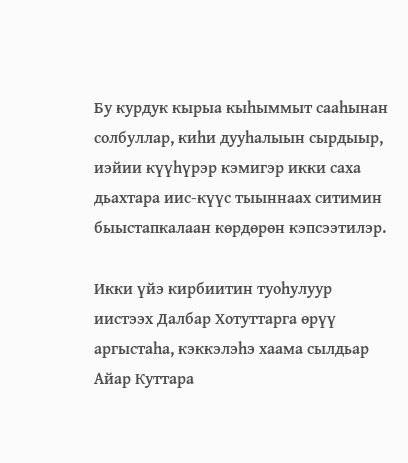Бу курдук кырыа кыһыммыт сааһынан солбуллар, киһи дууһалыын сырдыыр, иэйии күүһүрэр кэмигэр икки саха дьахтара иис-күүс тыыннаах ситимин быыстапкалаан көрдөрөн кэпсээтилэр.

Икки үйэ кирбиитин туоһулуур иистээх Далбар Хотуттарга өрүү аргыстаһа, кэккэлэһэ хаама сылдьар Айар Куттара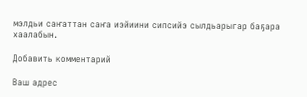мэлдьи саҥаттан саҥа иэйиини сипсийэ сылдьарыгар баҕара хаалабын.

Добавить комментарий

Ваш адрес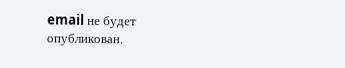email не будет опубликован.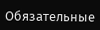Обязательные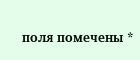поля помечены *